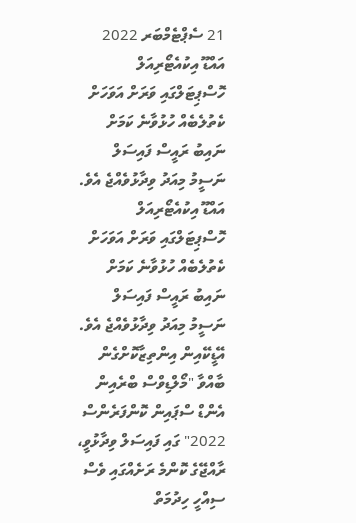21 ސެޕްޓެމްބަރ 2022
އައްޑޫ އިކުއެޓޯރިއަލް ހޮސްޕިޓަލްގައި ވަރަށް އަވަހަށް ކެތުލެބެއް ހުޅުވާނެ ކަމަށް ނައިބު ރައީސް ފައިސަލް ނަސީމު މިއަދު ވިދާޅުވެއްޖެ އެވެ.
އައްޑޫ އިކުއެޓޯރިއަލް ހޮސްޕިޓަލްގައި ވަރަށް އަވަހަށް ކެތުލެބެއް ހުޅުވާނެ ކަމަށް ނައިބު ރައީސް ފައިސަލް ނަސީމު މިއަދު ވިދާޅުވެއްޖެ އެވެ.
އޭޑީކޭއިން އިންތިޒާކޮށްގެން ބާއްވާ "މޯލްޑިވްސް ބްރެއިން އެންޑް ސްޕައިން ކޮންފަރެންސް 2022" ގައި ފައިސަލް ވިދާޅުވީ، ރާއްޖޭގެ ކޮންމެ ރަށެއްގައި ވެސް ސިއްހީ ހިދުމަތް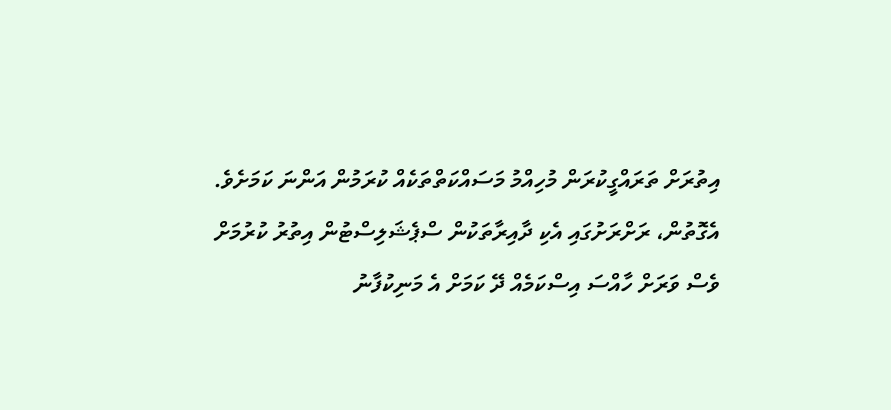އިތުރަށް ތަރައްގީކުރަން މުހިއްމު މަސައްކަތްތަކެއް ކުރަމުން އަންނަ ކަމަށެވެ.
އެގޮތުން، ރަށްރަށުގައި އެކި ދާއިރާތަކުން ސްޕެޝަލިސްޓުން އިތުރު ކުރުމަށް ވެސް ވަރަށް ހާއްސަ އިސްކަމެއް ދޭ ކަމަށް އެ މަނިކުފާނު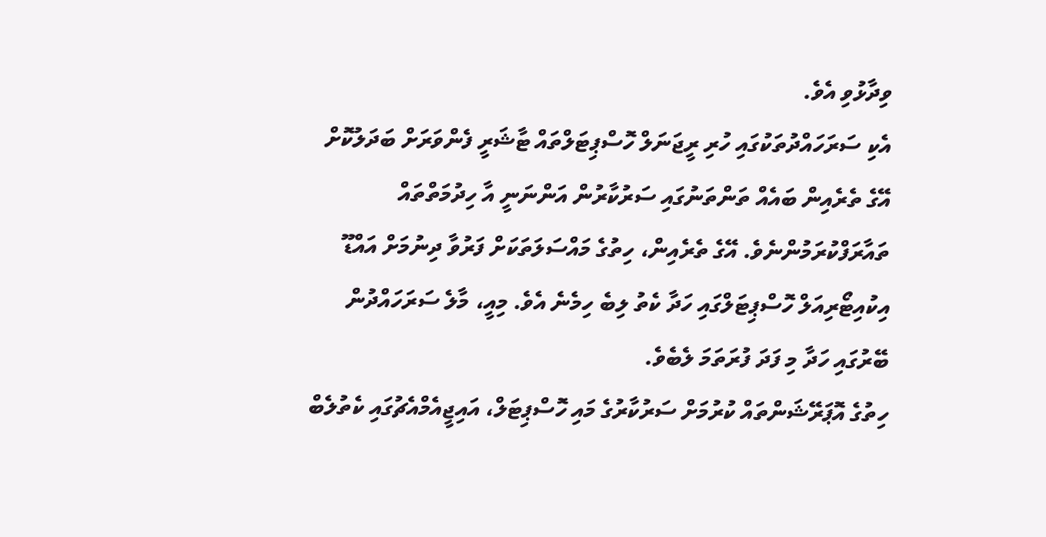ވިދާޅުވި އެވެ.
އެކި ސަރަހައްދުތަކުގައި ހުރި ރީޖަނަލް ހޮސްޕިޓަލްތައް ޓާޝަރީ ފެންވަރަށް ބަދަލުކޮށް އޭގެ ތެރެއިން ބައެއް ތަންތަނުގައި ސަރުކާރުން އަންނަނީ އާ ހިދުމަތްތައް ތައާރަފްކުރަމުންނެވެ. އޭގެ ތެރެއިން، ހިތުގެ މައްސަލަތަކަށް ފަރުވާ ދިނުމަށް އައްޑޫ އިކުއިޓޯރިއަލް ހޮސްޕިޓަލްގައި ހަދާ ކެތު ލިބެ ހިމެނެ އެވެ. މިއީ، މާލެ ސަރަހައްދުން ބޭރުގައި ހަދާ މި ފަދަ ފުރަތަމަ ލެބެވެ.
ހިތުގެ އޮޕަރޭޝަންތައް ކުރުމަށް ސަރުކާރުގެ މައި ހޮސްޕިޓަލް، އައިޖީއެމްއެޗުގައި ކެތުލެބް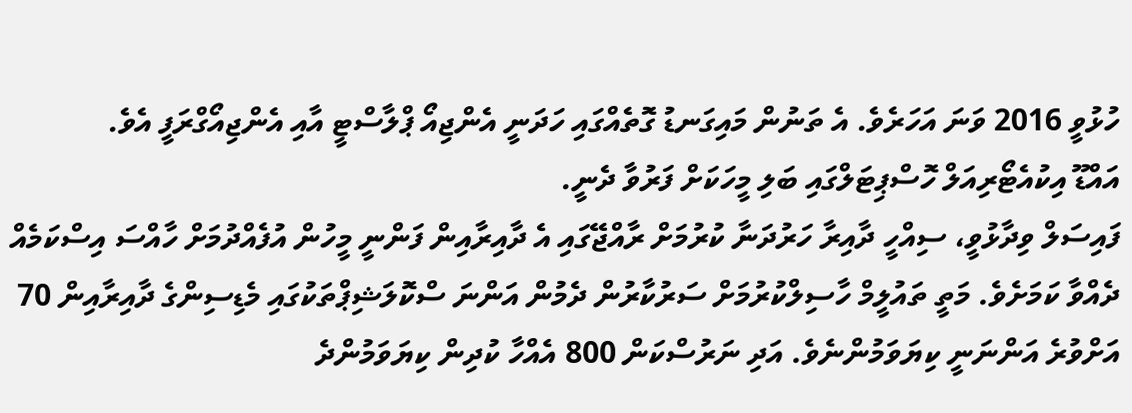ހުޅުވީ 2016 ވަނަ އަހަރެވެ. އެ ތަނުން މައިގަނޑު ގޮތެއްގައި ހަދަނީ އެންޖިއޯ ޕްލާސްޓީ އާއި އެންޖިއޯގްރަފީ އެވެ.
އައްޑޫ އިކުއެޓޯރިއަލް ހޮސްޕިޓަލްގައި ބަލި މީހަކަށް ފަރުވާ ދެނީ.
ފައިސަލް ވިދާޅުވީ، ސިއްހީ ދާއިރާ ހަރުދަނާ ކުރުމަށް ރާއްޖޭގައި އެ ދާއިރާއިން ފަންނީ މީހުން އުފެއްދުމަށް ހާއްސަ އިސްކަމެއް ދެއްވާ ކަމަށެވެ. މަތީ ތައުލީމް ހާސިލްކުރުމަށް ސަރުކާރުން ދެމުން އަންނަ ސްކޮލަޝިޕްތަކުގައި މެޑިސިންގެ ދާއިރާއިން 70 އަށްވުރެ އަންނަނީ ކިޔަވަމުންނެވެ. އަދި ނަރުސްކަން 800 އެއްހާ ކުދިން ކިޔަވަމުންދެ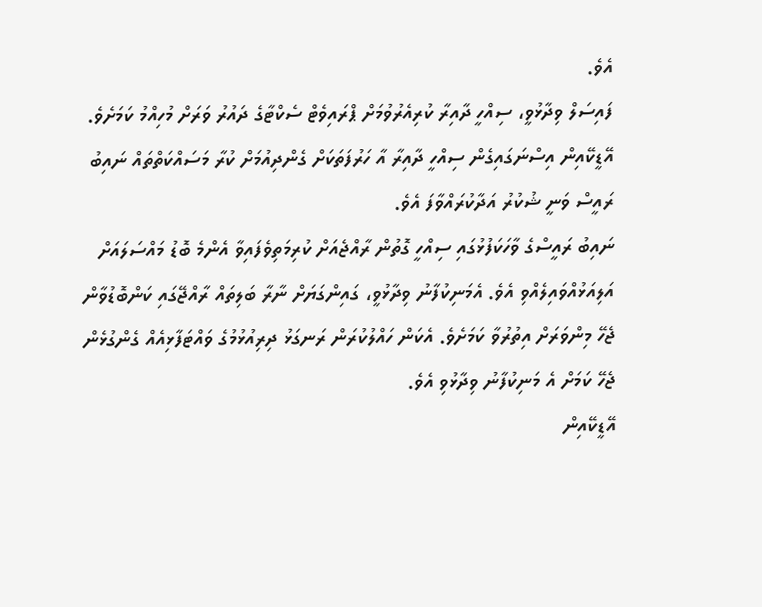އެވެ.
ފައިސަލް ވިދާޅުވީ، ސިއްހީ ދާއިރާ ކުރިއެރުވުމަށް ޕްރައިވެޓް ސެކްޓާގެ ދައުރު ވަރަށް މުހިއްމު ކަމަށެވެ. އޭޑީކޭއިން އިސްނަގައިގެން ސިއްހީ ދާއިރާ އާ ހަރުފަތަކަށް ގެންދިއުމަށް ކުރާ މަސައްކަތްތައް ނައިބު ރައީސް ވަނީ ޝުކުރު އަދާކުރައްވާފަ އެވެ.
ނައިބު ރައީސްގެ ވާހަކަފުޅުގައި ސިއްހީ ގޮތުން ރާއްޖެއަށް ކުރިމަތިވެފައިވާ އެންމެ ބޮޑު މައްސަލައަށް އަލިއަޅުއްވައިލެއްވި އެވެ. އެމަނިކުފާނު ވިދާޅުވީ، ގައިންގަޔަށް ނާރާ ބަލިތައް ރާއްޖޭގައި ކަންބޮޑުވާން ޖެހޭ މިންވަރަށް އިތުރުވާ ކަމަށެވެ. އެކަން ހައްލުކުރަން ރަނގަޅު ދިރިއުޅުމުގެ ވައްޓަފާޅިއެއް ގެންގުޅެން ޖެހޭ ކަމަށް އެ މަނިކުފާނު ވިދާޅުވި އެވެ.
އޭޑީކޭއިން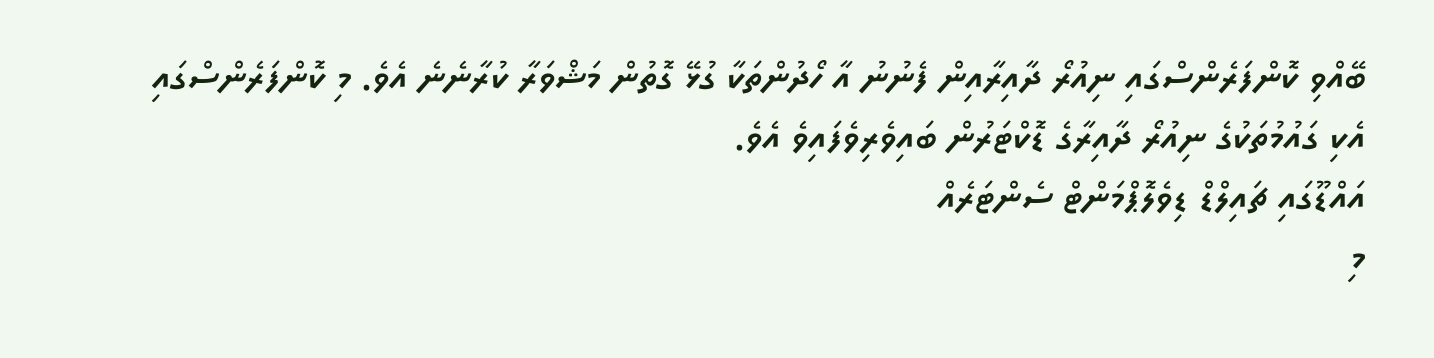ބޭއްވި ކޮންފަރެންސްގައި ނިއުރޯ ދާއިރާއިން ފެނުނު އާ ހޯދުންތަކާ ގުޅޭ ގޮތުން މަޝްވަރާ ކުރާނެނެ އެވެ. މި ކޮންފަރެންސްގައި އެކި ގައުމުތަކުގެ ނިއުރޯ ދާއިރާގެ ޑޮކްޓަރުން ބައިވެރިވެފައިވެ އެވެ.
އައްޑޫގައި ޗައިލްޑް ޑިވެލޮޕްމަންޓް ސެންޓަރެއް
މި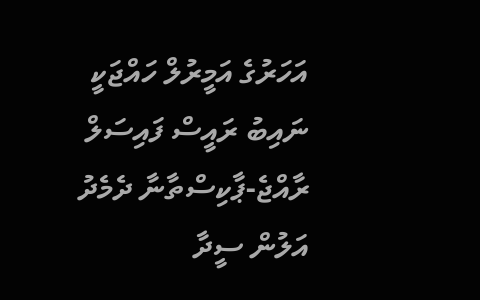އަހަރުގެ އަމީރުލް ހައްޖަކީ ނައިބު ރައީސް ފައިސަލް
ރާއްޖެ-ޕާކިސްތާނާ ދެމެދު އަލުން ސީދާ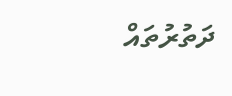ދަތުރުތައް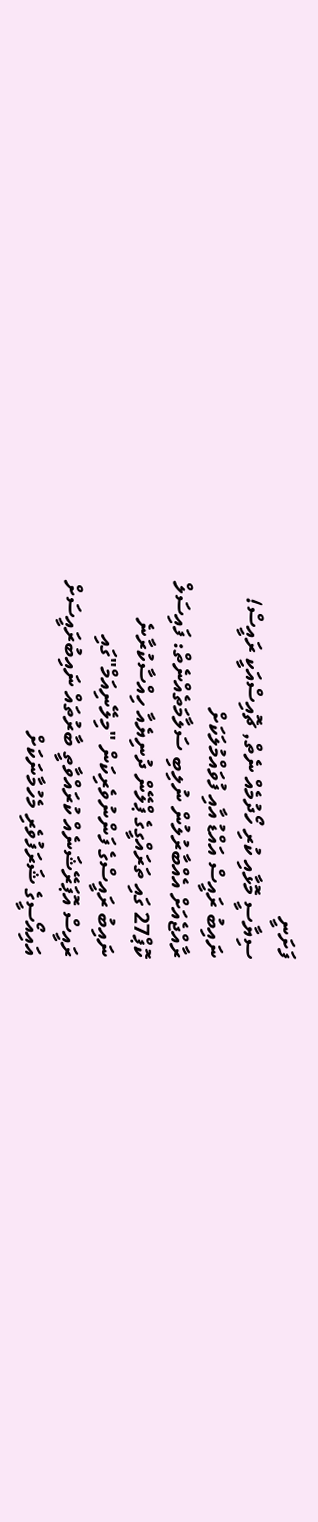ފަށަނީ
ސިޔާސީ މޮޅާއި ކުރި ހޯދުމެއް ނެތް, ޗޮއިސްއަކީ ރައީސް!
ނައިބު ރައީސް އައްޑު އާއި ފުވައްމުލަކަށް
ރާއްޖެއަށް އެއްބާރުލުން ނުލިބި ސަލާމަތެއްނެތް: ފައިސަލް
ކޮޕް27 ގައި ތަރައްގީގެ ޕްލޭން ދުނިޔެއާ ހިއްސާކުރާނެ
ނައިބު ރައީސްގެ ފަންނުވެރިކަން "މިލޭނިއަމް"ގައި
ރައީސް އޮޕަރޭޝަނެއް ކުރައްވާތީ ބާރުތައް ނައިބުރައީސަށް
އައިއޯސީގެ ޝަރަފުވެރި މެހުމާނަކަށް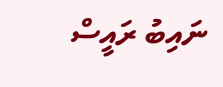ނައިބު ރައީސް